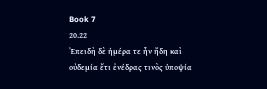Book 7
20.22
Ἐπειδὴ δὲ ἡμέρα τε ἦν ἤδη καὶ οὐδεμία ἔτι ἐνέδρας τινὸς ὑποψία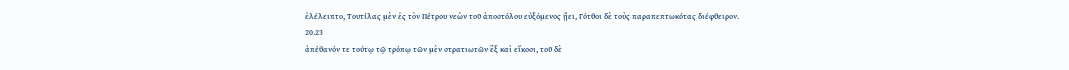ἐλέλειπτο, Τουτίλας μὲν ἐς τὸν Πέτρου νεὼν τοῦ ἀποστόλου εὐξόμενος ᾔει, Γότθοι δὲ τοὺς παραπεπτωκότας διέφθειρον.
20.23
ἀπέθανόν τε τούτῳ τῷ τρόπῳ τῶν μὲν στρατιωτῶν ἓξ καὶ εἴκοσι, τοῦ δὲ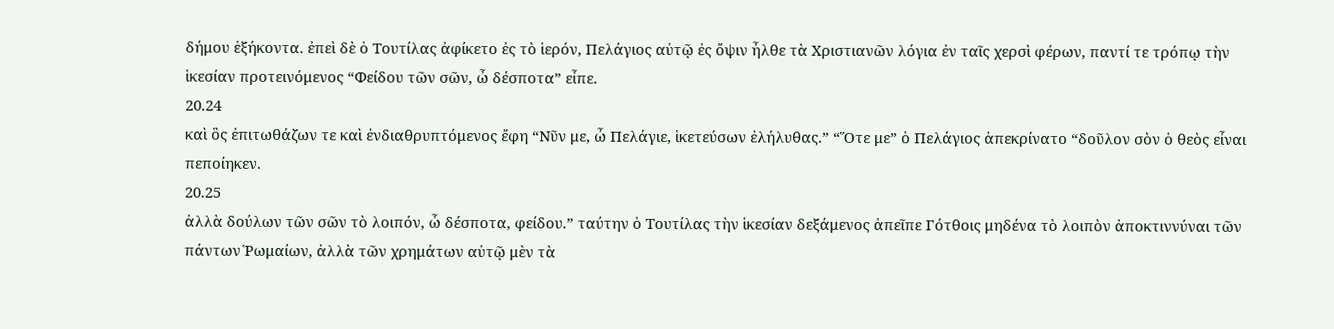δήμου ἑξήκοντα. ἐπεὶ δὲ ὁ Τουτίλας ἀφίκετο ἐς τὸ ἱερόν, Πελάγιος αὐτῷ ἐς ὄψιν ἦλθε τὰ Χριστιανῶν λόγια ἐν ταῖς χερσὶ φέρων, παντί τε τρόπῳ τὴν ἱκεσίαν προτεινόμενος “Φείδου τῶν σῶν, ὦ δέσποτα” εἶπε.
20.24
καὶ ὃς ἐπιτωθάζων τε καὶ ἐνδιαθρυπτόμενος ἔφη “Νῦν με, ὦ Πελάγιε, ἱκετεύσων ἐλήλυθας.” “Ὅτε με” ὁ Πελάγιος ἀπεκρίνατο “δοῦλον σὸν ὁ θεὸς εἶναι πεποίηκεν.
20.25
ἀλλὰ δούλων τῶν σῶν τὸ λοιπόν, ὦ δέσποτα, φείδου.” ταύτην ὁ Τουτίλας τὴν ἱκεσίαν δεξάμενος ἀπεῖπε Γότθοις μηδένα τὸ λοιπὸν ἀποκτιννύναι τῶν πάντων Ῥωμαίων, ἀλλὰ τῶν χρημάτων αὐτῷ μὲν τὰ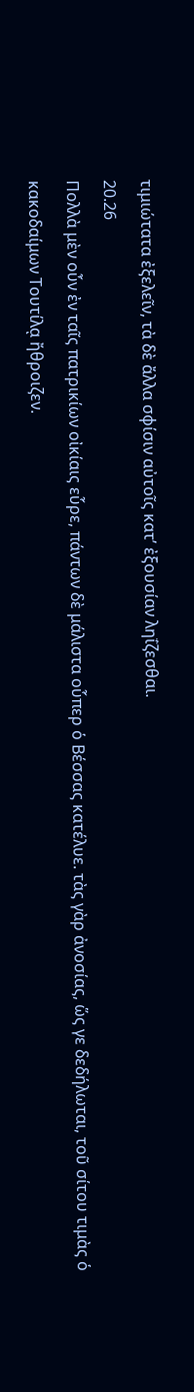τιμιώτατα ἐξελεῖν, τὰ δὲ ἄλλα σφίσιν αὐτοῖς κατ’ ἐξουσίαν ληΐζεσθαι.
20.26
Πολλὰ μὲν οὖν ἐν ταῖς πατρικίων οἰκίαις εὗρε, πάντων δὲ μάλιστα οὗπερ ὁ Βέσσας κατέλυε. τὰς γὰρ ἀνοσίας, ὥς γε δεδήλωται, τοῦ σίτου τιμὰς ὁ κακοδαίμων Τουτίλᾳ ἤθροιζεν.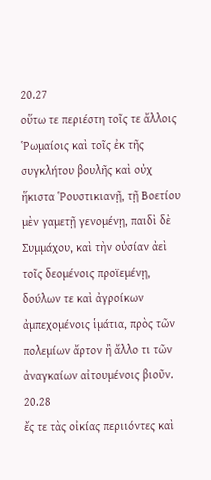20.27
οὕτω τε περιέστη τοῖς τε ἄλλοις Ῥωμαίοις καὶ τοῖς ἐκ τῆς συγκλήτου βουλῆς καὶ οὐχ ἥκιστα Ῥουστικιανῇ, τῇ Βοετίου μὲν γαμετῇ γενομένῃ, παιδὶ δὲ Συμμάχου, καὶ τὴν οὐσίαν ἀεὶ τοῖς δεομένοις προϊεμένῃ, δούλων τε καὶ ἀγροίκων ἀμπεχομένοις ἱμάτια, πρὸς τῶν πολεμίων ἄρτον ἢ ἄλλο τι τῶν ἀναγκαίων αἰτουμένοις βιοῦν.
20.28
ἔς τε τὰς οἰκίας περιιόντες καὶ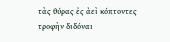τὰς θύρας ἐς ἀεὶ κόπτοντες τροφὴν διδόναι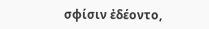σφίσιν ἐδέοντο,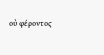οὐ φέροντος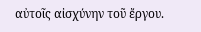αὐτοῖς αἰσχύνην τοῦ ἔργου.